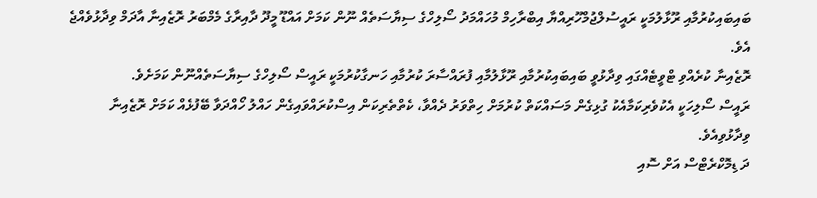ބައިބައިކުރުމާއި ރޫޅާލުމަކީ ރައީސުލްޖުމްހޫރިއްޔާ އިބްރާހިމް މުހައްމަދު ސޯލިހްގެ ސިޔާސަތެއް ނޫން ކަމަށް އައްޑޫ މީދޫ ދާއިރާގެ މެމްބަރު ރޮޒެއިނާ އާދަމް ވިދާޅުވެއްޖެ އެވެ.
ރޮޒެއިނާ ކުރެއްވި ޓްވީޓެއްގައި ވިދާޅުވީ ބައިބައިކުރުމާއި ރޫޅާލުމާއި ފުރައްސާރަ ކުރުމާއި ހަނގާކުރުމަކީ ރައީސް ސޯލިހްގެ ސިޔާސަތެއްނޫން ކަމަށެވެ.
ރައީސް ސޯލިހަކީ އެކުވެރިކަމާއެކު ގުޅިގެން މަސައްކަތް ކުރުމަށް ހިތްވަރު ދެއްވާ، ކެތްތެރިކަން އިސްކުރައްވައިގެން ހައްލު ހޯއްދަވާ ބޭފުޅެއް ކަމަށް ރޮޒެއިނާ ވިދާޅުވިއެވެ.
ދަ ޑިމޮކްރެޓްސް އަށް ސޮއި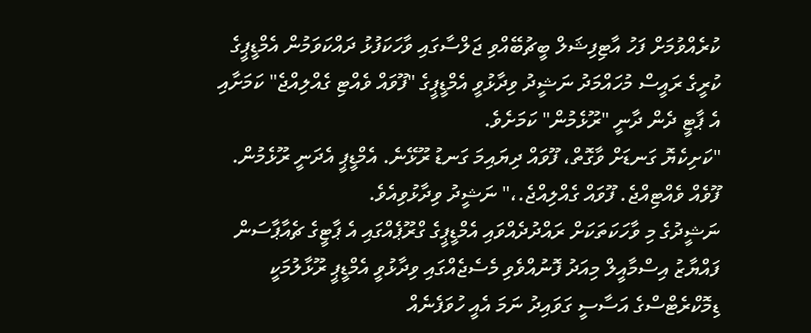ކުރެއްވުމަށް ފަހު އާޓިފިޝަލް ބީޗުބޭއްވި ޖަލްސާގައި ވާހަކަފުޅު ދައްކަވަމުން އެމްޑީޕީގެ ކުރީގެ ރައީސް މުހައްމަދު ނަޝީދު ވިދާޅުވީ އެމްޑީޕީގެ "ފޫވައް ވެއްޓި ގެއްލިއްޖެ" ކަމަށާއި އެ ޕާޓީ ދެން ދާނީ "ރޫޅެމުން" ކަމަށެވެ.
"ކަށިކެޔޮ ގަނޑަށް ވާގޮތް، ފޫވައް ދިޔައިމަ ގަނޑު ރޫޅޭނެ. އެމްޑީޕީ އެދަނީ ރޫޅެމުން. ފޫވެއް ވެއްޓިއްޖެ. ފޫވައް ގެއްލިއްޖެ.،" ނަޝީދު ވިދާޅުވިއެވެ.
ނަޝީދުގެ މި ވާހަކަތަކަށް ރައްދުދެއްވައި އެމްޑީޕީގެ ގްރޫޕެއްގައި އެ ޕާޓީގެ ޗެއާޕާސަން ފައްޔާޒު އިސްމާއީލް މިއަދު ފޮނުއްވެވި މެސެޖެއްގައި ވިދާޅުވީ އެމްޑީޕީ ރޫޅާލުމަކީ ޑިމޮކްރެޓްސްގެ އަސާސީ ގަވައިދު ނަމަ އެއީ ހުވަފެނެއް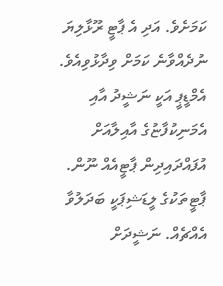ކަމަށެވެ. އަދި އެ ޕާޓީ ރޫޅާލިޔަ ނުދެއްވާނެ ކަމަށް ވިދާޅުވިއެވެ.
އެމްޑީޕީ އަކީ ނަޝީދު އާއި އެމަނިކުފާޏުގެ އާއިލާއަށް އުފައްދައިދިން ޕާޓީއެއް ނޫން. ޕާޓީތަކުގެ ލީޑަޝިޕަކީ ބަދަލުވާ އެއްޗެއް. ނަޝީދަށް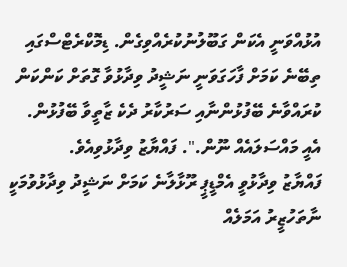އުޅުއްވަނީ އެކަން ގަބޫލުނުކުރެއްވިގެން. ޑިމޮކްރެޓްސްގައި ތިބޭނެ ކަމަށް ފާހަގަވަނީ ނަޝީދު ވިދާޅުވާ ގޮތަށް ކަންކަން ކުރައްވާނެ ބޭފުޅުންނާއި ސަރުކާރު ދެކެ ޒާތީވާ ބޭފުޅުން. އެއީ މައްސަލައެއް ނޫން.". ފައްޔާޒު ވިދާޅުވިއެވެ.
ފައްޔާޒު ވިދާޅުވީ އެމްޑީޕީ ރޫޅާލާނެ ކަމަށް ނަޝީދު ވިދާޅުވުމަކީ ނާތަހުޒީރު އަމަލެއް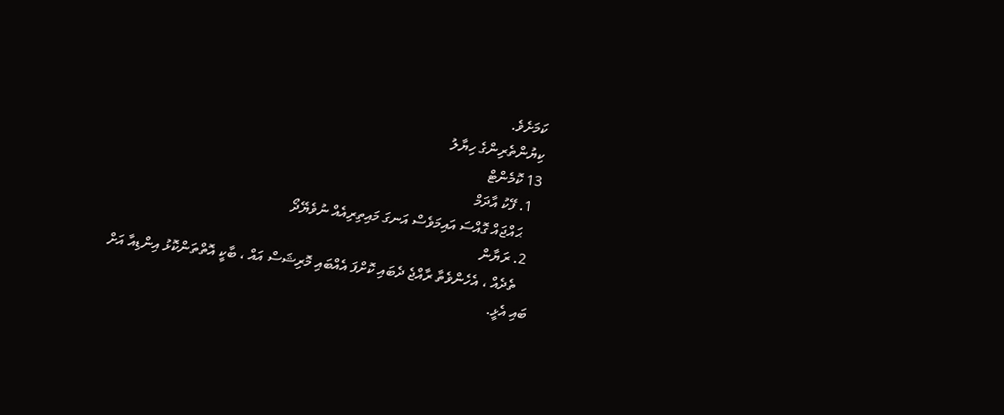ކަމަށެވެ.
ކިޔުންތެރިންގެ ހިޔާލު
13 ކޮމެންޓް
  1. ފޭކު އާދަމް
    ޙައްޖައް ގޮއްސަ އައިމަވެސް އަނގަ މައިތިރިއެއް ނުވެޔޭދޯ
  2. ރަޔާން
    ތެދެއް ، އެހެންވެތާ ރާއްޖެ ދެބައި ކޮށްފަ އެއްބައި މޮރިޝަސް އައް ، ބާކީ އޮތްތަންކޮޅު އިންޑިއާ އަށް ބައި އެޅީ.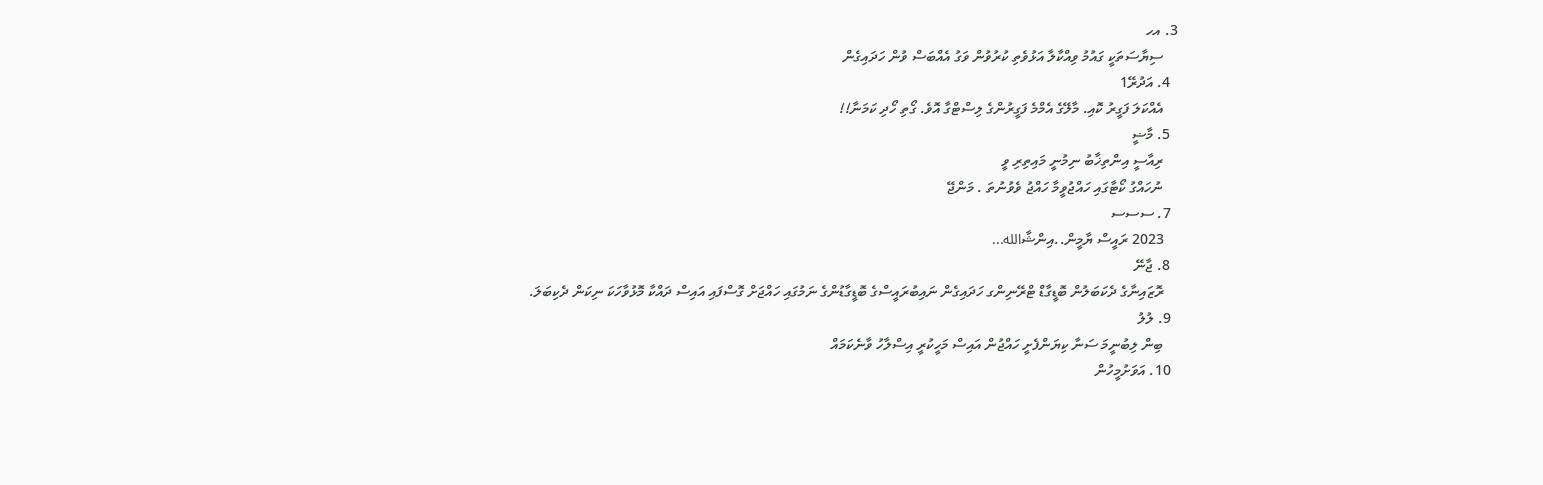3. އހ
    ސިޔާސަތަކީ ގައުމު ވިއްކާލާ އަޅުވެތި ކުރުވުން ވަގު އެއްބަސް ވުން ހަދައިގެން
  4. އަދުރޭ1
    އެއްކަލަ ފަގީރު ކޮއި. މާލޭގެ އެމްމެ ފަގީރުންގެ ލިސްޓްގާ އޮވެ. ގޯތި ހޯދި ކަމަނާ!!
  5. މާޟީ
    ރިއާސީ އިންތިޚާބު ނިމުނީ މައިތިރި ވީ
    ނުހައްގު ކޯޓާގައި ހައްޖުވީމާ ހައްޖު ވެވުނުތަ . މަންޖޭ
  7. ސސސ
    2023 ރައީސް ޔާމީން..އިންޝާالله...
  8. ޖާނޭ
    ރޮޒައިނާގެ ދެކަބަލުން ބޮޑީގާޑް ޓްރޭނިންގ ހަދައިގެން ނައިބުރައީސްގެ ބޮޑީގާޑުންގެ ނަމުގައި ހައްޖަށް ގޮސްފައި އައިސް ދައްކާ މޮޅުވާހަކަ ނިކަން ދެކިބަލަ.
  9. ލުލު
    ބިން ލިބުނީމަ ސަނާ ކިޔަންފެށީ ހައްޖުން އައިސް މަހީކުރީ އިސްލާހު ވާނެކަމައް
  10. އަވަށުމީހުން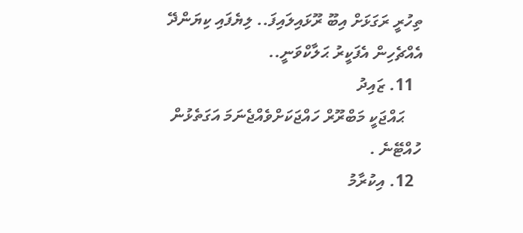ތިހުރީ ރަގަޅަށް އިބޫ ރޫޅައިލައިފަ.. ލިޔެފައި ކިޔަންދޭ އެއްޗެހިން އެފަކީރު ޙަލާކްވަނީ..
  11. ޒައިދު
    ޙައްޖަކީ މަބްރޫރް ހައްޖަކަށްވެއްޖެނަމަ އަގަތެޅުން ހުއްޓޭނެ .
  12. އިކުރާމު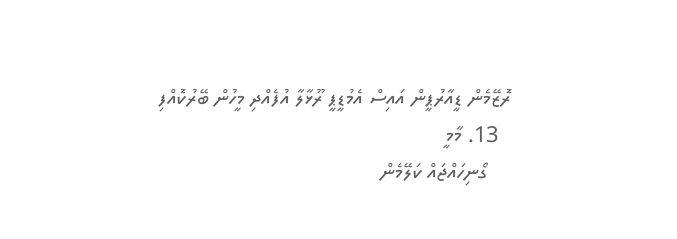ރޮޒޭމެން ޑީއާރުޕީން އައިސް އެމުޑީޕީ ރޫޅާލާ އުފެއްދި މީހުން ބޭރުކޮއްފި
  13. މާމީ
    ގޯނިހައްޖައް ކަލޭމެން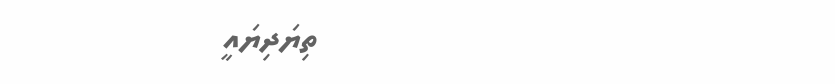ތިޔަދިޔައީ